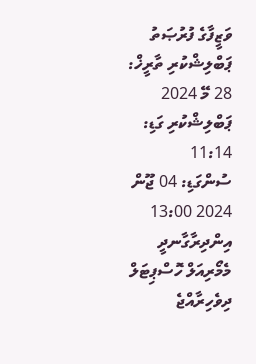ވަޒީފާގެ ފުރުޞަތު
ޕަބްލިޝްކުރި ތާރީޚް: 28 މޭ 2024
ޕަބްލިޝްކުރި ގަޑި: 11:14
ސުންގަޑި: 04 ޖޫން 2024 13:00
އިންދިރާގާނދީ މެމޯރިއަލް ހޮސްޕިޓަލް
ދިވެހިރާއްޖެ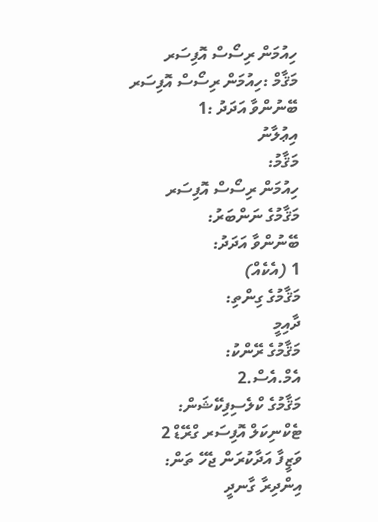ހިއުމަން ރިސޯސް އޮފިސަރ
މަޤާމް :ހިއުމަން ރިސޯސް އޮފިސަރ
ބޭނުންވާ އަދަދު :1
އިޢުލާނު
މަޤާމު:
ހިއުމަން ރިސޯސް އޮފިސަރ
މަޤާމުގެ ނަންބަރު:
ބޭނުންވާ އަދަދު:
1 (އެކެއް)
މަޤާމުގެ ގިންތި:
ދާއިމީ
މަޤާމުގެ ރޭންކު:
އެމް.އެސް.2
މަޤާމުގެ ކްލެސިފިކޭޝަން:
ޓެކްނިކަލް އޮފިސަރ ގްރޭޑް 2
ވަޒީފާ އަދާކުރަން ޖެހޭ ތަން:
އިންދިރާ ގާނދީ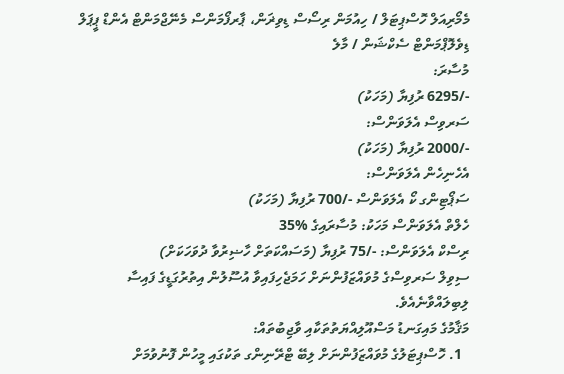މެމޯރިއަލް ހޮސްޕިޓަލް / ހިއުމަން ރިސޯސް ޑިވިޜަން، ޕާރފޯމަންސް މެނޭޖްމަންޓް އެންޑް ޕީޕަލް ޑިވެލޮޕްމަންޓް ސެކްޝަން / މާލެ
މުސާރަ:
-/6295 ރުފިޔާ (މަހަކު)
ސަރވިސް އެލަވަންސް:
-/2000 ރުފިޔާ (މަހަކު)
އެހެނިހެން އެލަވަންސް:
ސަޕޯޓިންގ ކޯ އެލަވަންސް -/700 ރުފިޔާ (މަހަކު)
ހެލްތް އެލަވަންސް މަހަކު: މުސާރައިގެ %35
ރިސްކް އެލަވަންސް: -/75 ރުފިޔާ (މަސައްކަތަށް ހާޟިރުވާ ދުވަހަކަށް)
ސިވިލް ސަރވިސްގެ މުވައްޒަފުންނަށް ހަމަޖެހިފައިވާ އުސޫލުން އިތުރުގަޑީގެ ފައިސާ ލިބިލައްވާނެއެވެ.
މަޤާމުގެ މައިގަނޑު މަސްއޫލިއްޔަތުތަކާއި ވާޖިބުތައް:
  1. ހޮސްޕިޓަލުގެ މުވައްޒަފުންނަށް ލިބޭ ޓްރޭނިންގ ތަކުގައި މީހުން ފޮނުވުމަށް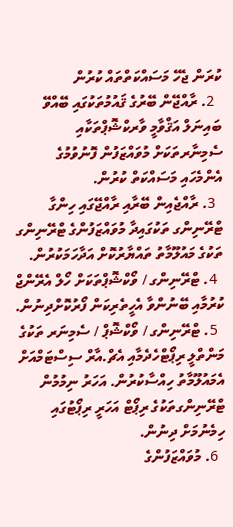ކުރަން ޖެހޭ މަސައްކަތްތައް ކުރުން
  2. ރާއްޖޭން ބޭރުގެ ޤައުމުތަކުގައި ބޭއްވޭ ބައިނަލް އަޤްވާމީ ވާރކްޝޮޕްތަކާއި ސެމިނާރތަކަށް މުވައްޒަފުން ފޮނުވުމުގެ އެންމެހައި މަސައްކަތް ކުރުން.
  3. ރާއްޖެއިން ބޭރާއި ރާއްޖޭގައި ހިންގާ ޓްރޭނިންގ ތަކުގައިދާ މުވައްޒަފުންގެ ޓްރޭނިންގ ތަކުގެ މައުލޫމާތު ތައްޔާރުކޮށް އަދާހަމަކުރުން.
  4. ޓްރޭނިންގ / ވޯކްޝޮޕްތަކަށް ހޯލް އެރޭންޖް ކުރުމާއި ބޭނުންވާ އެހީތެރިކަން ފޯރުކޮށްދިނުން.
  5. ޓްރޭނިންގ / ވޯކްޝޮޕް / ސެމިނަރ ތަކުގެ މަންތްލީ ރިޕޯޓްހެދެމާއި އެޗް.އާރް ސިސްޓަމްއަށް އެމައުލޫމާތު ހިއްސާކުރުން. އަހަރު ނިމުމުން ޓްރޭނިންގތަކުގެ ރިޕޯޓް އަހަރީ ރިޕޯޓުގައި ހިމެނުމަށް ދިނުން.
  6. މުވައްޒަފުންގެ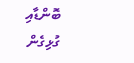ބޮންޑާއި ގުޅިގެން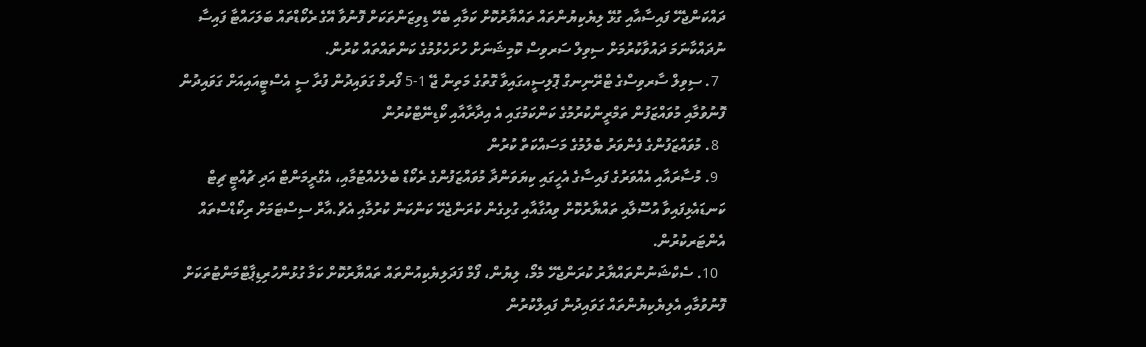ދައްކަންޖެހޭ ފައިސާއާއި ގުޅޭ ލިޔެކިޔުންތައް ތައްޔާރުކޮށް ކަމާއި ބެހޭ ޑިވިޒަންތަކަށް ފޮނުވާ އޭގެ ރެކޯޑްތައް ބަލަހައްޓާ ފައިސާ ނުދައްކާނަމަ ދައުވާކުރުމަށް ސިވިލް ސަރވިސް ކޮމިޝަނަށް ހުށަހެޅުމުގެ ކަންތައްތައް ކުރުން.
  7. ސިވިލް ސާރވިސްގެ ޓްރޭނިނގް ޕޮލިސީއގައިވާ ގޮތުގެ މަތިން ޖޭ 1-5 ފޯރމް ގަވައިދުން ފުރާ ސީ އެސްޓީއައިއަށް ގަވައިދުން ފޮނުވުމާއި މުވައްޒަފުން ތަމްރީންކުރުމުގެ ކަންކަމުގައި އެ އިދާރާއާއި ކޯޑިނޭޓްކުރުން
  8. މުވައްޒަފުންގެ ފެންވަރު ބެލުމުގެ މަސައްކަތް ކުރުން
  9. މުސާރައާއި އެއްވަރުގެ ފައިސާގެ އެހީގައި ކިޔަވަންދާ މުވައްޒަފުންގެ ރެކޯޑް ބެލެހެއްޓުމާއި، އެގްރީމަންޓް އަދި ޗުއްޓީ ޗިޓް ކަނޑައެޅިފައިވާ އުސޫލާއި ތައްޔާރުކޮށް ވިއުގާއާއި ގުޅިގެން ކުރަންޖެހޭ ކަންކަން ކުރުމާއި އެޗް.އާރް ސިސްޓަމަށް ރިކޯޑްސްތައް އެންޓަރކުރުން.
  10. ސެކްޝަނުންތައްޔާރު ކުރަންޖެހޭ މެމޯ، ލިޔުން، ފޯމް ފަދަލިޔެކިއުންތައް ތައްޔާރުކޮށް ކަމާ ގުޅުންހުރިޑިޕާޓްމަންޓުތަކަށް ފޮނުވުމާއި އެލިޔެކިޔުންތައް ގަވައިދުން ފައިލްކުރުން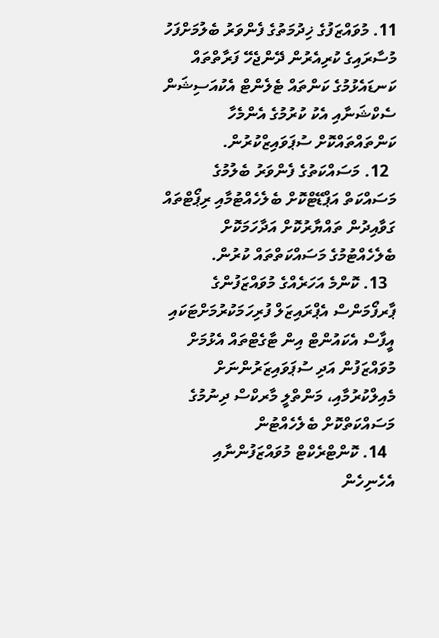11. މުވައްޒަފުގެ ޚިދުމަތުގެ ފެންވަރު ބެލުމަށްފަހު މުސާރައިގެ ކުރިއެރުން ދޭންޖެހޭ ފަރާތްތައް ކަނޑައެޅުމުގެ ކަންތައް ޓެލެންޓް އެކުއަސިޝަން ސެކްޝަނާއި އެކު ކުރުމުގެ އެންމެހާ ކަންތައްތައްކޮށް ސުޕަވައިޒްކުރުން.
  12. މަސައްކަތުގެ ފެންވަރު ބެލުމުގެ މަސައްކަތް އަޕްޑޭޓްކޮށް ބެލެހެއްޓުމާއި ރިޕޯޓްތައް ގަވާއިދުން ތައްޔާރުކޮށް އަދާހަމަކޮށް ބެލެހެއްޓުމުގެ މަސައްކަތްތައް ކުރުން.
  13. ކޮންމެ އަހަރެއްގެ މުވައްޒަފުންގެ ޕާރފޯމަންސް އެޕްރައިޒަލް ފުރިހަމަކުރުމަށްޓަކައި އީފާސް އެކައުންޓް އިން ޓާގެޓްތައް އެޅުމަށް މުވައްޒަފުން އަދި ސުޕަވައިޒަރުންނަށް މެއިލްކުރުމާއި، މަންތްލީ މާރކްސް ދިނުމުގެ މަސައްކަތްކޮށް ބެލެހެއްޓުން
  14. ކޮންޓްރެކްޓް މުވައްޒަފުންނާއި އެހެނިހެން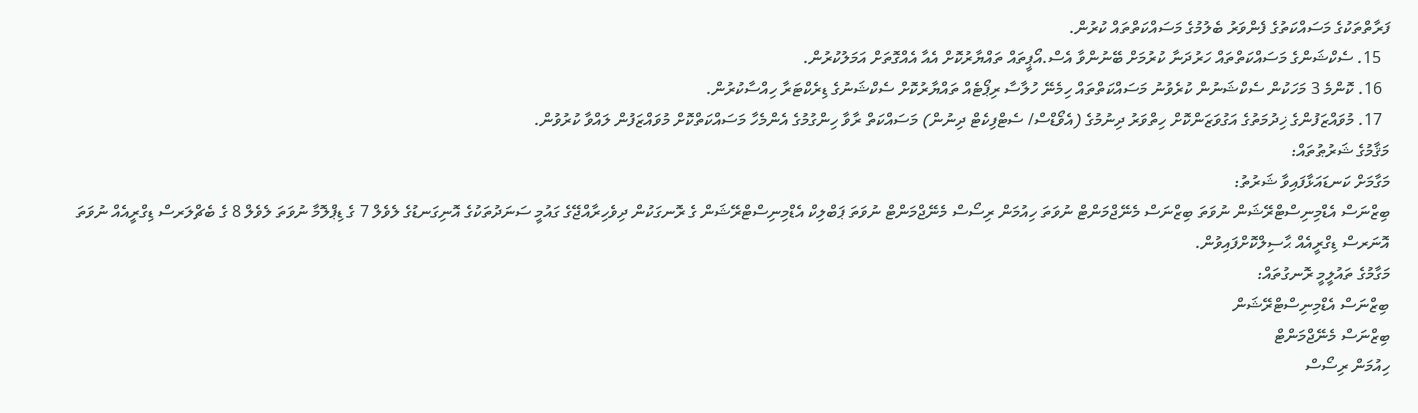ފަރާތްތަކުގެ މަސައްކަތުގެ ފެންވަރު ބެލުމުގެ މަސައްކަތްތައް ކުރުން.
  15. ސެކްޝަންގެ މަސައްކަތްތައް ހަރުދަނާ ކުރުމަށް ބޭނުންވާ އެސް.އޯޕީތައް ތައްޔާރުކޮށް އެއާ އެއްގޮތަށް އަމަލުކުރުން.
  16. ކޮންމެ 3 މަހަކުން ސެކްޝަނުން ކުރެވުނު މަސައްކަތްތައް ހިމެނޭ ހުލާސާ ރިޕޯޓެއް ތައްޔާރުކޮށް ސެކްޝަނުގެ ޑިރެކްޓަރާ ހިއްސާކުރުން.
  17. މުވައްޒަފުންގެ ޚިދުމަތުގެ އަގުވަޒަންކޮށް ހިތްވަރު ދިނުމުގެ (އެވޯޑްސް/ ސެޓްފިކެޓް ދިނުން) މަސައްކަތް ރާވާ ހިންގުމުގެ އެންމެހާ މަސައްކަތްކޮށް މުވައްޒަފުން ލައްވާ ކުރުވުން.
މަޤާމުގެ ޝަރުޠުތައް:
މަގާމަށް ކަނޑައަޅާފައިވާ ޝަރުތު:
ބިޒްނަސް އެޑްމިނިސްޓްރޭޝަން ނުވަތަ ބިޒްނަސް މެނޭޖްމަންޓް ނުވަތަ ހިއުމަން ރިސޯސް މެނޭޖްމަންޓް ނުވަތަ ޕަބްލިކް އެޑްމިނިސްޓްރޭޝަން ގެ ރޮނގަކުން ދިވެހިރާއްޖޭގެ ގައުމީ ސަނަދުތަކުގެ އޮނިގަނޑުގެ ލެވެލް 7 ގެ ޑިޕްލޮމާ ނުވަތަ ލެވެލް 8 ގެ ބެޗްލަރސް ޑިގްރީއެއް ނުވަތަ އޮނަރސް ޑިގްރީއެއް ޙާސިލްކޮށްފައިވުން.
މަގާމުގެ ތައުލީމީ ރޮނގުތައް:
ބިޒްނަސް އެޑްމިނިސްޓްރޭޝަން
ބިޒްނަސް މެނޭޖްމަންޓް
ހިއުމަން ރިސޯސް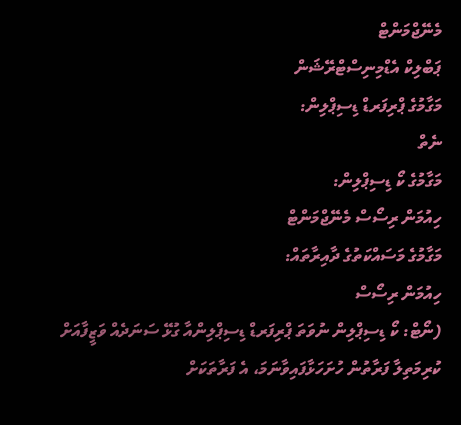މެނޭޖްމަންޓް
ޕަބްލިކް އެޑްމިނިސްޓްރޭޝަން
މަގާމުގެ ޕްރިފަރޑް ޑިސިޕްލިން:
ނެތް
މަގާމުގެ ކޯ ޑިސިޕްލިން:
ހިއުމަން ރިސޯސް މެނޭޖްމަންޓް
މަގާމުގެ މަސައްކަތުގެ ދާއިރާތައް:
ހިއުމަން ރިސޯސް
(ނޯޓް: ކޯ ޑިސިޕްލިން ނުވަތަ ޕްރިފަރޑް ޑިސިޕްލިންއާ ގުޅޭ ސަނަދެއް ވަޒީފާއަށް ކުރިމަތިލާ ފަރާތުން ހުށަހަޅާފައިވާނަމަ، އެ ފަރާތަކަށް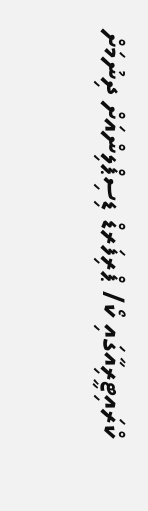ކްރައިޓީރިއާގައި ކޯ/ ޕްރިފަރޑް ޑިސިޕްލިންއަށް ދިނުމަށް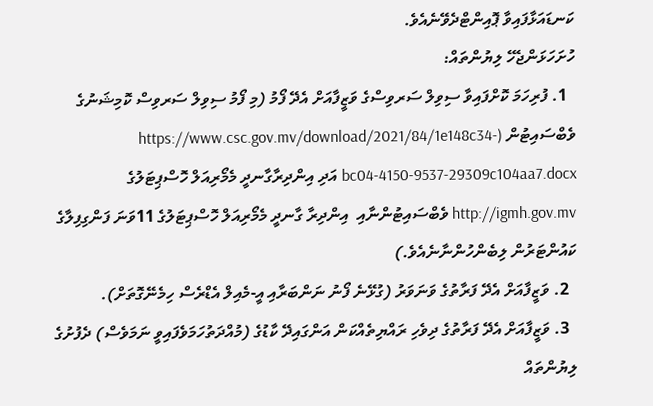ކަނޑައަޅާފައިވާ ޕޮއިންޓްދެވޭނެއެވެ.
ހުށަހަޅަންޖެހޭ ލިޔުންތައް:
  1. ފުރިހަމަ ކޮށްފައިވާ ސިވިލް ސަރވިސްގެ ވަޒީފާއަށް އެދޭ ފޯމު (މި ފޯމު ސިވިލް ސަރވިސް ކޮމިޝަނުގެ ވެބްސައިޓުން (https://www.csc.gov.mv/download/2021/84/1e148c34-bc04-4150-9537-29309c104aa7.docx އަދި އިންދިރާގާނދީ މެމޯރިއަލް ހޮސްޕިޓަލުގެ http://igmh.gov.mv ވެބްސައިޓުންނާއި  އިންދިރާ ގާނދީ މެމޯރިއަލް ހޮސްޕިޓަލުގެ 11ވަނަ ފަންގިފިލާގެ ކައުންޓަރުން ލިބެންހުންނާނެއެވެ.)
  2. ވަޒީފާއަށް އެދޭ ފަރާތުގެ ވަނަވަރު (ގުޅޭނެ ފޯނު ނަންބަރާއި އީ-މެއިލް އެޑްރެސް ހިމެނޭގޮތަށް).
  3. ވަޒީފާއަށް އެދޭ ފަރާތުގެ ދިވެހި ރައްޔިތެއްކަން އަންގައިދޭ ކާޑުގެ (މުއްދަތުހަމަވެފައިވީ ނަމަވެސް) ދެފުށުގެ ލިޔުންތައް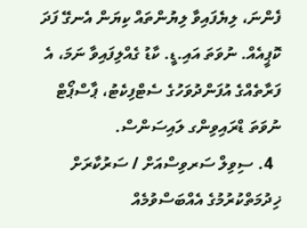ފެންނަ، ލިޔެފައިވާ ލިޔުންތައް ކިޔަން އެނގޭ ފަދަ ކޮޕީއެއް. ނުވަތަ އައި.ޑީ. ކާޑު ގެއްލިފައިވާ ނަމަ، އެ ފަރާތެއްގެ އުފަންދުވަހުގެ ސެޓްފިކެޓު، ޕާސްޕޯޓް ނުވަތަ ޑްރައިވިންގ ލައިސަންސް.
  4. ސިވިލް ސަރވިސްއަށް / ސަރުކާރަށް ޚިދުމަތްކުރުމުގެ އެއްބަސްވުމެއް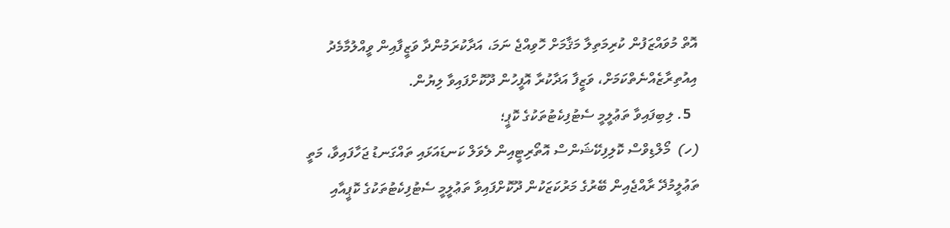އޮތް މުވައްޒަފުން ކުރިމަތިލާ މަޤާމަށް ހޮވިއްޖެ ނަމަ، އަދާކުރަމުންދާ ވަޒީފާއިން ވީއްލުމާމެދު އިއުތިރާޒެއްނެތްކަމަށް، ވަޒީފާ އަދާކުރާ އޮފީހުން ދޫކޮށްފައިވާ ލިޔުން.
  5. ލިބިފައިވާ ތަޢުލީމީ ސެޓުފިކެޓުތަކުގެ ކޮޕީ؛
(ހ)  މޯލްޑިވްސް ކޮލިފިކޭޝަންސް އޮތޯރިޓީއިން ލެވަލް ކަނޑައަޅައި ތައްގަނޑު ޖަހާފައިވާ، މަތީ ތަޢުލީމުދޭ ރާއްޖެއިން ބޭރުގެ މަރުކަޒަކުން ދޫކޮށްފައިވާ ތަޢުލީމީ ސެޓުފިކެޓުތަކުގެ ކޮޕީއާއި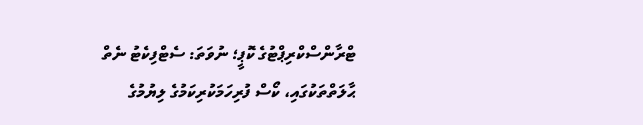ޓްރާންސްކްރިޕްޓުގެ ކޮޕީ؛ ނުވަތަ: ސެޓްފިކެޓު ނެތް ޙާލަތްތަކުގައި، ކޯސް ފުރިހަމަކުރިކަމުގެ ލިޔުމުގެ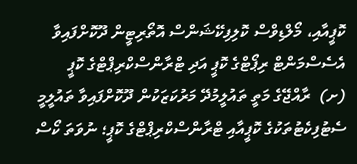ކޮޕީއާއި، މޯލްޑިވްސް ކޮލިފިކޭޝަންސް އޮތޯރިޓީން ދޫކޮށްފައިވާ އެސެސްމަންޓް ރިޕޯޓްގެ ކޮޕީ އަދި ޓްރާންސްކްރިޕްޓްގެ ކޮޕީ
(ށ)  ރާއްޖޭގެ މަތީ ތައުލީމުދޭ މަރުކަޒަކުން ދޫކޮށްފައިވާ ތައުލީމީ ސެޓުފިކެޓުތަކުގެ ކޮޕީއާއި ޓްރާންސްކްރިޕްޓްގެ ކޮޕީ؛ ނުވަތަ ކޯސް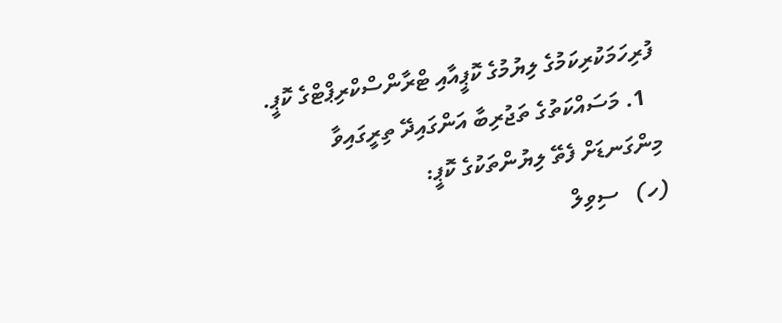ފުރިހަމަކުރިކަމުގެ ލިޔުމުގެ ކޮޕީއާއި ޓްރާންސްކްރިޕްޓްގެ ކޮޕީ.
  1. މަސައްކަތުގެ ތަޖުރިބާ އަންގައިދޭ ތިރީގައިވާ މިންގަނޑަށް ފެތޭ ލިޔުންތަކުގެ ކޮޕީ:
(ހ)   ސިވިލް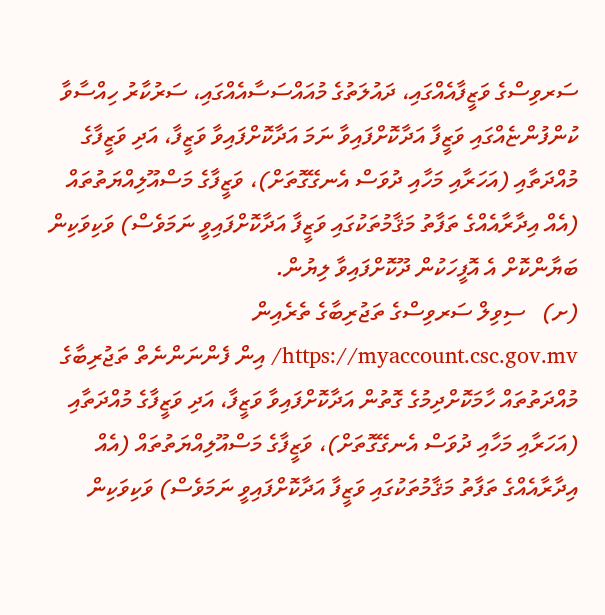ސަރވިސްގެ ވަޒީފާއެއްގައި، ދައުލަތުގެ މުއައްސަސާއެއްގައި، ސަރުކާރު ހިއްސާވާ ކުންފުންޏެއްގައި ވަޒީފާ އަދާކޮށްފައިވާ ނަމަ އަދާކޮށްފައިވާ ވަޒީފާ، އަދި ވަޒީފާގެ މުއްދަތާއި (އަހަރާއި މަހާއި ދުވަސް އެނގޭގޮތަށް)، ވަޒީފާގެ މަސްއޫލިއްޔަތުތައް (އެއް އިދާރާއެއްގެ ތަފާތު މަޤާމުތަކުގައި ވަޒީފާ އަދާކޮށްފައިވީ ނަމަވެސް) ވަކިވަކިން ބަޔާންކޮށް އެ އޮފީހަކުން ދޫކޮށްފައިވާ ލިޔުން.
(ށ)   ސިވިލް ސަރވިސްގެ ތަޖުރިބާގެ ތެރެއިން https://myaccount.csc.gov.mv/ އިން ފެންނަންނެތް ތަޖުރިބާގެ މުއްދަތުތައް ހާމަކޮށްދިމުގެ ގޮތުން އަދާކޮށްފައިވާ ވަޒީފާ، އަދި ވަޒީފާގެ މުއްދަތާއި (އަހަރާއި މަހާއި ދުވަސް އެނގޭގޮތަށް)، ވަޒީފާގެ މަސްއޫލިއްޔަތުތައް (އެއް އިދާރާއެއްގެ ތަފާތު މަޤާމުތަކުގައި ވަޒީފާ އަދާކޮށްފައިވީ ނަމަވެސް) ވަކިވަކިން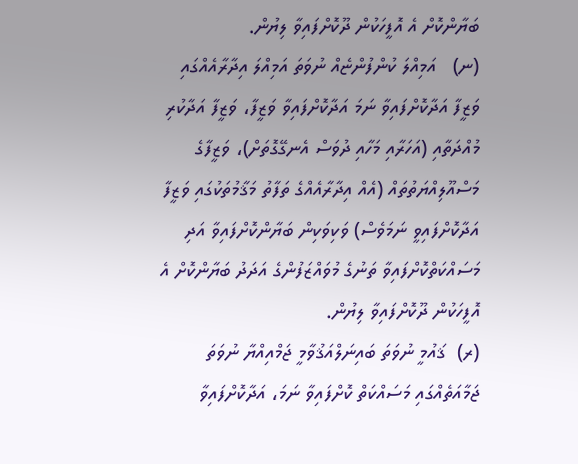ބަޔާންކޮށް އެ އޮފީހަކުން ދޫކޮށްފައިވާ ލިޔުން.
(ނ)   އަމިއްލަ ކުންފުންޏެއް ނުވަތަ އަމިއްލަ އިދާރާއެއްގައި ވަޒީފާ އަދާކޮށްފައިވާ ނަމަ އަދާކޮށްފައިވާ ވަޒީފާ، ވަޒީފާ އަދާކުރި މުއްދަތާއި (އަހަރާއި މަހާއި ދުވަސް އެނގޭގޮތަށް)، ވަޒީފާގެ މަސްއޫލިއްޔަތުތައް (އެއް އިދާރާއެއްގެ ތަފާތު މަޤާމުތަކުގައި ވަޒީފާ އަދާކޮށްފައިވީ ނަމަވެސް) ވަކިވަކިން ބަޔާންކޮށްފައިވާ އަދި މަސައްކަތްކޮށްފައިވާ ތަނުގެ މުވައްޒަފުންގެ އަދަދު ބަޔާންކޮށް އެ އޮފީހަކުން ދޫކޮށްފައިވާ ލިޔުން.
(ރ)  ޤައުމީ ނުވަތަ ބައިނަލްއަޤުވާމީ ޖަމްއިއްޔާ ނުވަތަ ޖަމާއަތެއްގައި މަސައްކަތް ކޮށްފައިވާ ނަމަ، އަދާކޮށްފައިވާ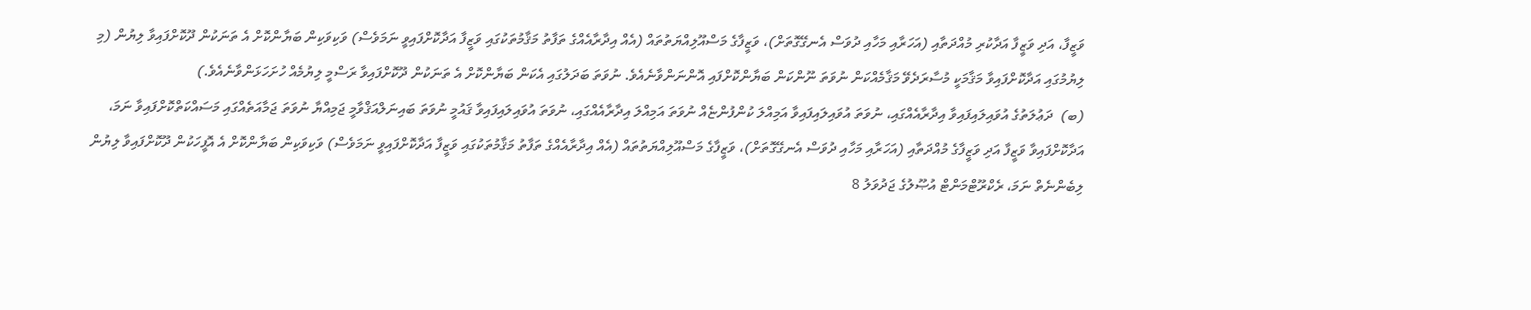ވަޒީފާ، އަދި ވަޒީފާ އަދާކުރި މުއްދަތާއި (އަހަރާއި މަހާއި ދުވަސް އެނގޭގޮތަށް)، ވަޒީފާގެ މަސްއޫލިއްޔަތުތައް (އެއް އިދާރާއެއްގެ ތަފާތު މަޤާމުތަކުގައި ވަޒީފާ އަދާކޮށްފައިވީ ނަމަވެސް) ވަކިވަކިން ބަޔާންކޮށް އެ ތަނަކުން ދޫކޮށްފައިވާ ލިޔުން (މި ލިޔުމުގައި އަދާކޮށްފައިވާ މަޤާމަކީ މުސާރަދެވޭ މަޤާމެއްކަން ނުވަތަ ނޫންކަން ބަޔާންކޮށްފައި އޮންނަންވާނެއެވެ. ނުވަތަ ބަދަލުގައި އެކަން ބަޔާންކޮށް އެ ތަނަކުން ދޫކޮށްފައިވާ ރަސްމީ ލިޔުމެއް ހުށަހަޅަންވާނެއެވެ.)
(ބ)  ދަޢުލަތުގެ އުވައިލައިފައިވާ އިދާރާއެއްގައި، ނުވަތަ އުވައިލައިފައިވާ އަމިއްލަ ކުންފުންޏެއް ނުވަތަ އަމިއްލަ އިދާރާއެއްގައި، ނުވަތަ އުވައިލައިފައިވާ ޤައުމީ ނުވަތަ ބައިނަލްއަޤްވާމީ ޖަމިއްޔާ ނުވަތަ ޖަމާއަތެއްގައި މަސައްކަތްކޮށްފައިވާ ނަމަ، އަދާކޮށްފައިވާ ވަޒީފާ އަދި ވަޒީފާގެ މުއްދަތާއި (އަހަރާއި މަހާއި ދުވަސް އެނގޭގޮތަށް)، ވަޒީފާގެ މަސްއޫލިއްޔަތުތައް (އެއް އިދާރާއެއްގެ ތަފާތު މަޤާމުތަކުގައި ވަޒީފާ އަދާކޮށްފައިވީ ނަމަވެސް) ވަކިވަކިން ބަޔާންކޮށް އެ އޮފީހަކުން ދޫކޮށްފައިވާ ލިޔުން ލިބެންނެތް ނަމަ، ރެކްރޫޓްމަންޓް އުޞޫލުގެ ޖަދުވަލު 8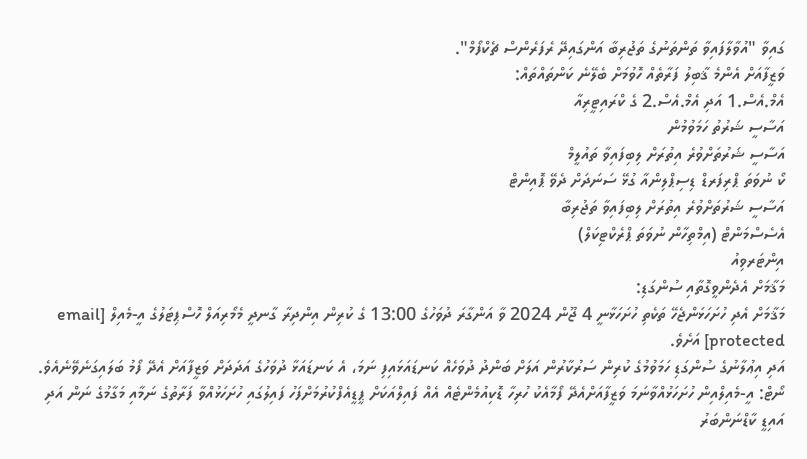ގައިވާ "އުވާލާފައިވާ ތަންތަނުގެ ތަޖުރިބާ އަންގައިދޭ ރެފަރެންސް ޗެކްފޯމް".
ވަޒީފާއަށް އެންމެ ޤާބިލު ފަރާތެއް ހޮވުމަށް ބެލޭނެ ކަންތައްތައް:
އެމް.އެސް.1 އަދި އެމް.އެސް.2 ގެ ކްރައިޓީރިއާ
އަސާސީ ޝަރުތު ހަމަވުމުން
އަސާސީ ޝަރުތަށްވުރެ އިތުރަށް ލިބިފައިވާ ތައުލީމް
ކޯ ނުވަތަ ޕްރިފަރޑް ޑިސިޕްލިންއާ ގުޅޭ ސަނަދަށް ދެވޭ ޕޮއިންޓް
އަސާސީ ޝަރުތަށްވުރެ އިތުރަށް ލިބިފައިވާ ތަޖުރިބާ
އެސެސްމަންޓް (އިމްތިހާން ނުވަތަ ޕްރެކްޓިކަލް)
އިންޓަރވިއު
މަޤާމަށް އެދެންވީގޮތާއި ސުންގަޑި:
މަޤާމަށް އެދި ހުށަހަޅަންޖެހޭ ތަކެތި ހުށަހަޅާނީ 4 ޖޫން 2024 ވާ އަންގާރަ ދުވަހުގެ 13:00 ގެ ކުރިން އިންދިރާ ގާނދީ މެމޯރިއަލް ހޮސްޕިޓަލުގެ އީ-މެއިލް [email protected] އަށެވެ.
އަދި އިޢުލާނުގެ ސުންގަޑި ހަމަވުމުގެ ކުރިން ސަރުކާރުން އަލަށް ބަންދު ދުވަހެއް ކަނޑައަޅައިފި ނަމަ، އެ ކަނޑައަޅާ ދުވަހުގެ އަދަދަށް ވަޒީފާއަށް އެދޭ ފޯމު ބަލައިގަނެވޭނެއެވެ.
ނޯޓް: އީ-މެއިލްއިން ހުށަހަޅުއްވާނަމަ ވަޒީފާއަށްއެދޭ ފޯމާއެކު ހުރިހާ ޑޮކިއުމެންޓެއް އެއް ފައިލްއަކަށް ޕީޑީއެފްކުރުމަށްފަހު ފައިލުގައި ހުށަހަޅުއްވާ ފަރާތުގެ ނަމާއި މަގާމުގެ ނަން އަދި އައިޑީ ކާޑްނަންބަރު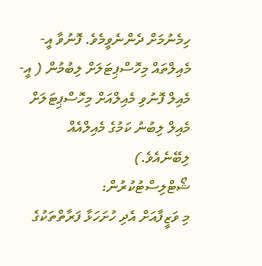ހިމެނުމަށް ދެންނެވީމެވެ. ފޮނުވާ އީ-މެއިލްތައް މިހޮސްޕިޓަލަށް ލިބުމުން ( އީ-މެއިލް ފޮނުވި މެއިލްއަށް މިހޮސްޕިޓަލަށް މެއިލް ލިބުނު ކަމުގެ މެއިލްއެއް ލިބޭނެއެވެ.)
ޝޯޓްލިސްޓުކުރުން:
މި ވަޒީފާއަށް އެދި ހުށަހަޅާ ފަރާތްތަކުގެ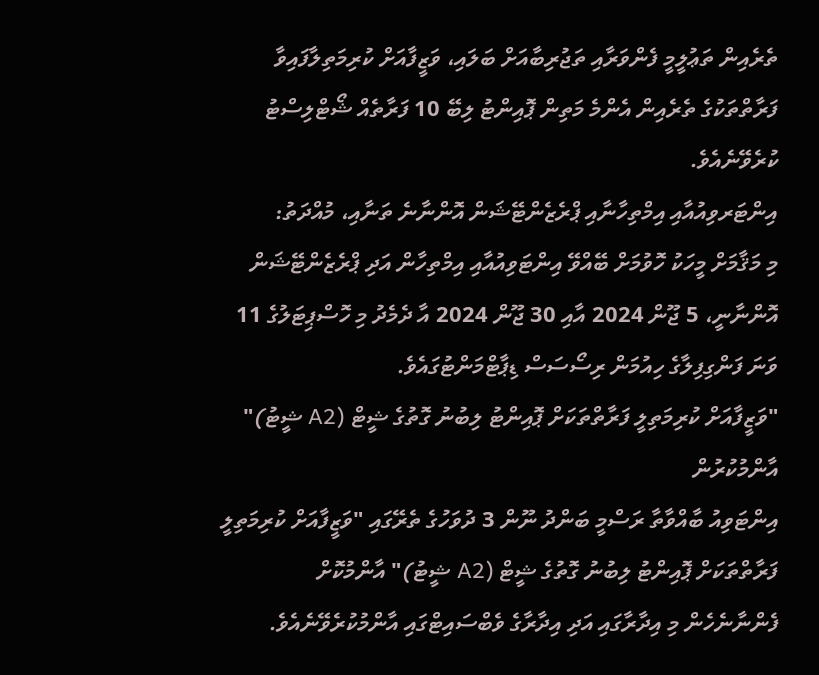ތެރެއިން ތަޢުލީމީ ފެންވަރާއި ތަޖުރިބާއަށް ބަލައި، ވަޒީފާއަށް ކުރިމަތިލާފައިވާ ފަރާތްތަކުގެ ތެރެއިން އެންމެ މަތިން ޕޮއިންޓު ލިބޭ 10 ފަރާތެއް ޝޯޓްލިސްޓު ކުރެވޭނެއެވެ.
އިންޓަރވިއުއާއި އިމްތިހާނާއި ޕްރެޒެންޓޭޝަން އޮންނާނެ ތަނާއި، މުއްދަތު:
މި މަޤާމަށް މީހަކު ހޮވުމަށް ބޭއްވޭ އިންޓަވިއުއާއި އިމްތިހާން އަދި ޕްރެޒެންޓޭޝަން އޮންނާނީ، 5 ޖޫން 2024 އާއި 30 ޖޫން 2024 އާ ދެމެދު މި ހޮސްޕިޓަލުގެ 11 ވަނަ ފަންގިފިލާގެ ހިއުމަން ރިސޯސަސް ޑިޕާޓްމަންޓުގައެވެ.
"ވަޒީފާއަށް ކުރިމަތިލީ ފަރާތްތަކަށް ޕޮއިންޓު ލިބުނު ގޮތުގެ ޝީޓް (A2 ޝީޓު)" އާންމުކުރުން
އިންޓަވިއު ބާއްވާތާ ރަސްމީ ބަންދު ނޫން 3 ދުވަހުގެ ތެރޭގައި "ވަޒީފާއަށް ކުރިމަތިލީ ފަރާތްތަކަށް ޕޮއިންޓު ލިބުނު ގޮތުގެ ޝީޓް (A2 ޝީޓު)" އާންމުކޮށް ފެންނާނެހެން މި އިދާރާގައި އަދި އިދާރާގެ ވެބްސައިޓްގައި އާންމުކުރެވޭނެއެވެ.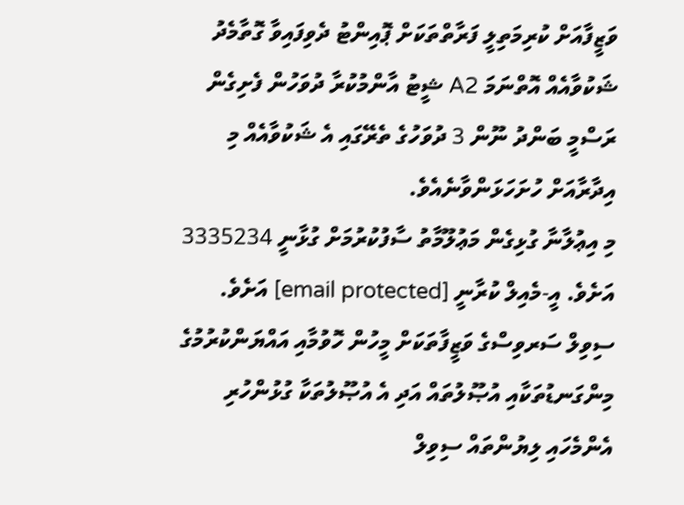ވަޒީފާއަށް ކުރިމަތިލީ ފަރާތްތަކަށް ޕޮއިންޓު ދެވިފައިވާ ގޮތާމެދު ޝަކުވާއެއް އޮތްނަމަ A2 ޝީޓު އާންމުކުރާ ދުވަހުން ފެށިގެން ރަސްމީ ބަންދު ނޫން 3 ދުވަހުގެ ތެރޭގައި އެ ޝަކުވާއެއް މި އިދާރާއަށް ހުށަހަޅަންވާނެއެވެ.
މި އިޢުލާނާ ގުޅިގެން މަޢުލޫމާތު ސާފުކުރުމަށް ގުޅާނީ 3335234 އަށެވެ. އީ-މެއިލް ކުރާނީ [email protected] އަށެވެ.
ސިވިލް ސަރވިސްގެ ވަޒީފާތަކަށް މީހުން ހޮވުމާއި އައްޔަންކުރުމުގެ މިންގަނޑުތަކާއި އުޞޫލުތައް އަދި އެ އުޞޫލުތަކާ ގުޅުންހުރި އެންމެހައި ލިޔުންތައް ސިވިލް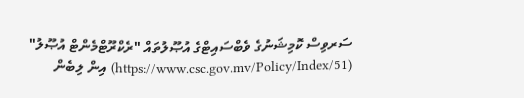ސަރވިސް ކޮމިޝަނުގެ ވެބްސައިޓްގެ އުޞޫލުތައް "ރެކްރޫޓްމެންޓް އުޞޫލު" (https://www.csc.gov.mv/Policy/Index/51) އިން ލިބެން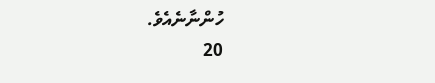ހުންނާނެއެވެ.
20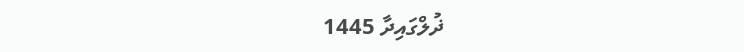ޛުލްގައިދާ 1445